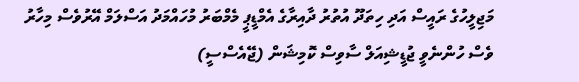މަޖިލީހުގެ ރައީސް އަދި ހިތަދޫ އުތުރު ދާއިރާގެ އެމްޑީޕީ މެމްބަރު މުހައްމަދު އަސްލަމް އޭރުވެސް މިހާރު ވެސް ހުންނެވީ ޖުޑީޝިއަލް ސާވިސް ކޮމިޝަން (ޖޭއެސްސީ)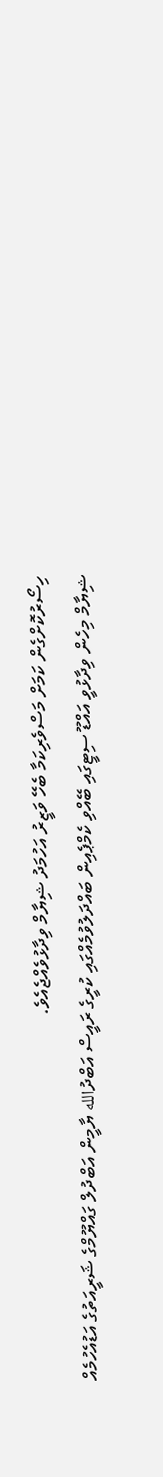ހިސޯރުކޮށްގެން ކަމަށް މަސްވެރިކަމާ ބެހޭ ވަޒީރު އަހުމަދު ޝިޔާމް ވިދާޅުވެއްޖެއެވެ.
ޝިޔާމް މިހެން ވިދާޅުވީ އައްޑޫ ސިޓީގައި ބޭއްވި ކެމްޕެއިން ބައްދަލުވުމެއްގައި ކުރީގެ ރައީސް އަބްދުالله ޔާމީން އަބްދުލް ގައްޔޫމްގެ ޝަރީއަތުގެ އަޑުއެހުމެއް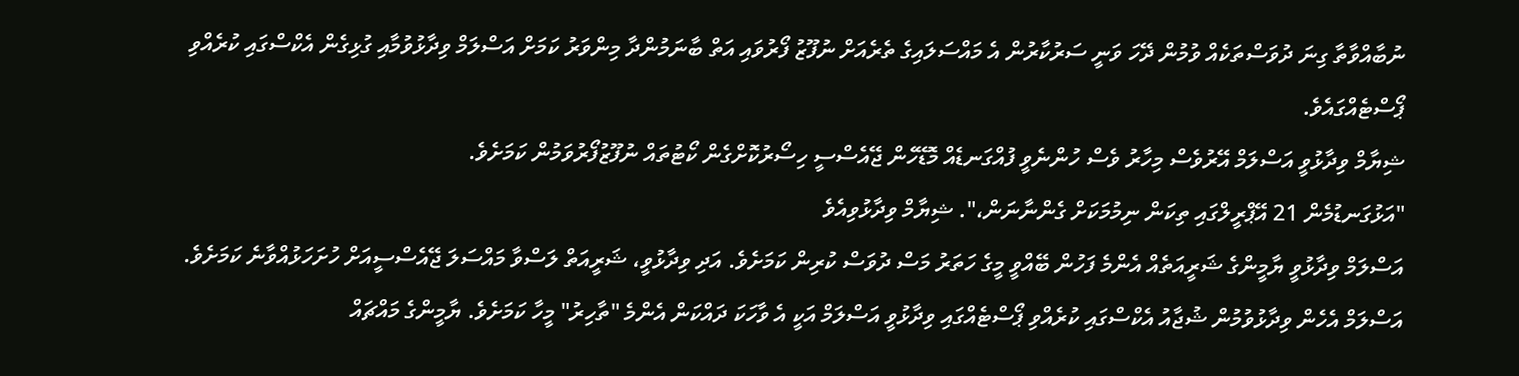ނުބާއްވާތާ ގިނަ ދުވަސްތަކެއް ވުމުން ދޭހަ ވަނީ ސަރުކާރުން އެ މައްސަލައިގެ ތެރެއަށް ނުފޫޒު ފޯރުވައި އަތް ބާނަމުންދާ މިންވަރު ކަމަށް އަސްލަމް ވިދާޅުވުމާއި ގުޅިގެން އެކްސްގައި ކުރެއްވި ޕޯސްޓެއްގައެވެ.
ޝިޔާމް ވިދާޅުވީ އަސްލަމް އޭރުވެސް މިހާރު ވެސް ހުންނެވީ ފުއްގަނޑެއް މޮޑޭހެން ޖޭއެސްސީ ހިސޯރުކޮށްގެން ކޯޓުތައް ނުފޫޒުފޯރުވަމުން ކަމަށެވެ.
"އަޅުގަނޑުމެން 21 އޭޕްރީލްގައި ތިކަން ނިމުމަކަށް ގެންނާނަން،". ޝިޔާމް ވިދާޅުވިއެވެ
އަސްލަމް ވިދާޅުވީ ޔާމީންގެ ޝަރީއަތެއް އެންމެ ފަހުން ބޭއްވީ މީގެ ހަތަރު މަސް ދުވަސް ކުރިން ކަމަށެވެ. އަދި ވިދާޅުވީ، ޝަރީއަތް ލަސްވާ މައްސަލަ ޖޭއެސްސީއަށް ހުށަހަޅުއްވާނެ ކަމަށެވެ.
އަސްލަމް އެހެން ވިދާޅުވުމުން ޝުޖާއު އެކްސްގައި ކުރެއްވި ޕޯސްޓެއްގައި ވިދާޅުވީ އަސްލަމް އަކީ އެ ވާހަކަ ދައްކަން އެންމެ "ތާހިރު" މީހާ ކަމަށެވެ. ޔާމީންގެ މައްޗައް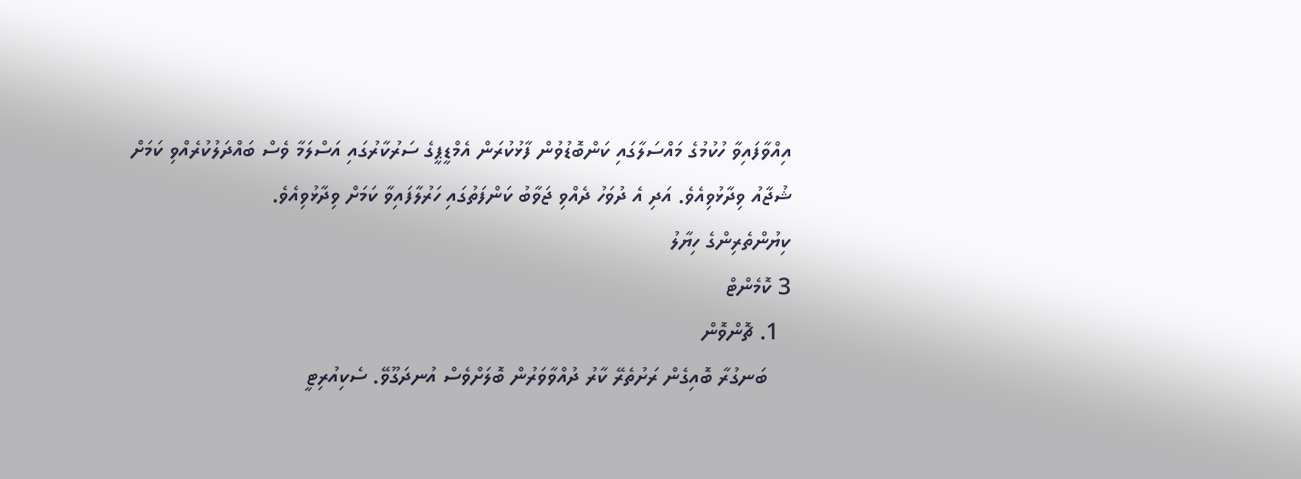އިއްވާފައިވާ ހުކުމުގެ މައްސަލާގައި ކަންބޮޑުވުން ފާޅުކުރަން އެމްޑީޕީގެ ސަރުކާރުގައި އަސްލަމާ ވެސް ބައްދަލުކުރެއްވި ކަމަށް ޝުޖާއު ވިދާޅުވިއެވެ. އަދި އެ ދުވަހު ދެއްވި ޖަވާބު ކަންފަތުގައި ހަރުލާފައިވާ ކަމަށް ވިދާޅުވިއެވެ.
ކިޔުންތެރިންގެ ހިޔާލު
3 ކޮމެންޓް
  1. ޗޮންވޮން
    ބަނގުރާ ބޮއިގެން ރަށުތެރޭ ކާރު ދުއްވާވަރުން ބޮލަށްވެސް އުނދަގޫވޭ. ސެކިއުރިޓީ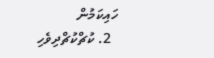ހައިކަމުން
  2. ކުޗްކުޗްދިވެހި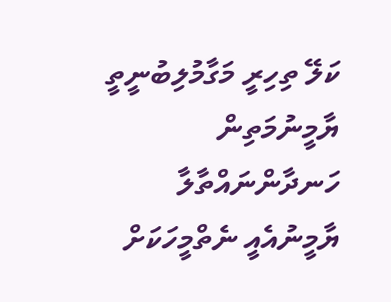ކަލޭ ތިހިރީ މަގާމުލިބުނީތީ ޔާމީނުމަތިން ހަނދާންނައްތާލާ ޔާމީނުއެއީ ނެތްމީހަކަށް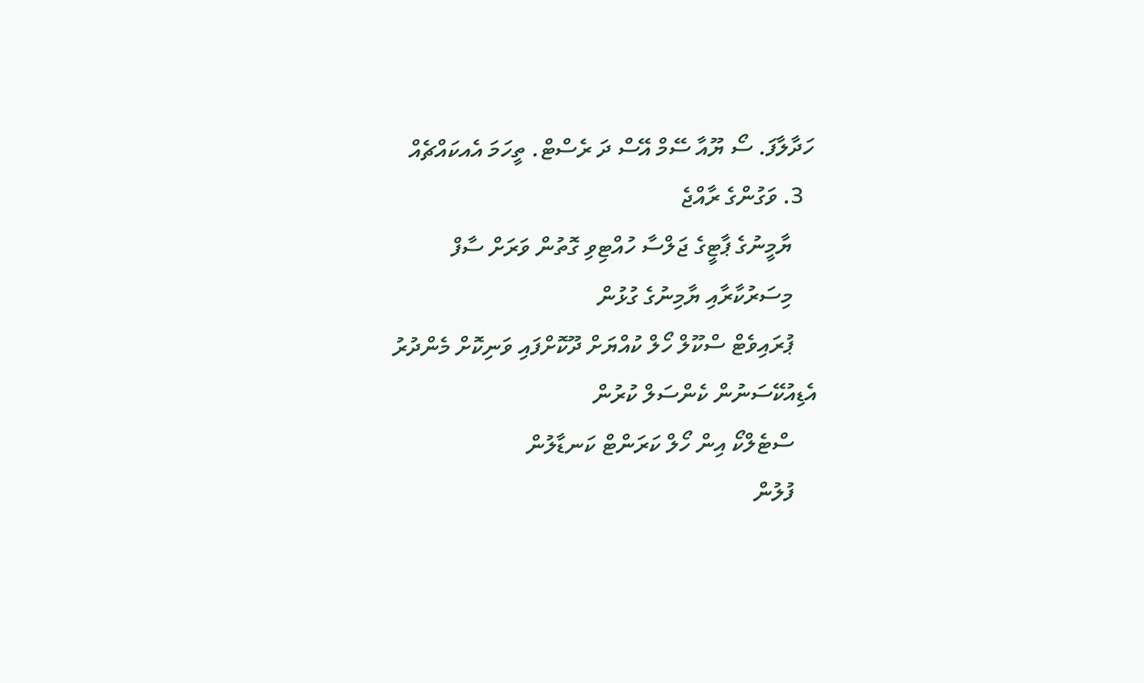ހަދާލާފަ. ސޯ ޔޫއާ ސޭމް އޭސް ދަ ރެސްޓް. ތީހަމަ އެއކައްޗެއް
  3. ވަގުންގެ ރާއްޖެ
    ޔާމީނުގެ ޕާޓީގެ ޖަލްސާ ހުއްޓިވި ގޮތުން ވަރަށް ސާފް
    މިސަރުކާރާއި ޔާމިނުގެ ގުޅުން
    ޕުރައިވެޓް ސްކޫލް ހޯލް ކުއްޔަށް ދޫކޮށްފައި ވަނިކޮށް މެންދުރު އެޑިއުކޭސަނުން ކެންސަލް ކުރުން
    ސްޓެލްކޯ އިން ހޯލް ކަރަންޓް ކަނޑާލުން
    ފުލުން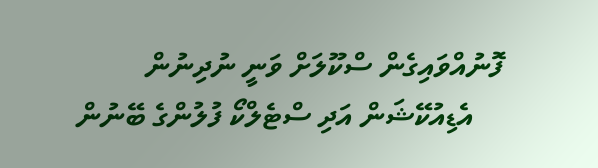ފޮނުއްވައިގެން ސްކޫލަށް ވަނީ ނުދިނުން
    އެޑިއުކޭޝަން އަދި ސްޓެލްކޯ ފުލުންގެ ބޭނުން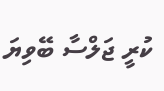ކުރީ ޖަލްސާ ބޭވިޔަ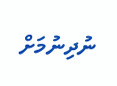ނުދިނުމަށް